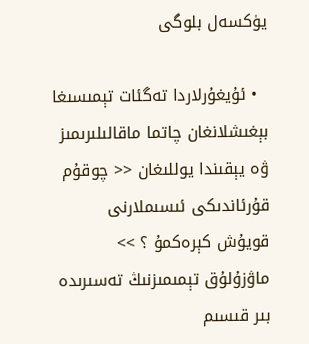يۈكسەل بلوگى

  • ئۇيغۇرلاردا تەگئات تېمىسىغا بېغىشلانغان چاتما ماقالىلىرىمىز ۋە يېقىندا يوللىغان << چوقۇم قۇرئاندىكى ئىسىملارنى قويۇش كېرەكمۇ ؟ >> ماۋزۇلۇق تېمىمىزنىڭ تەسىرىدە بىر قىسىم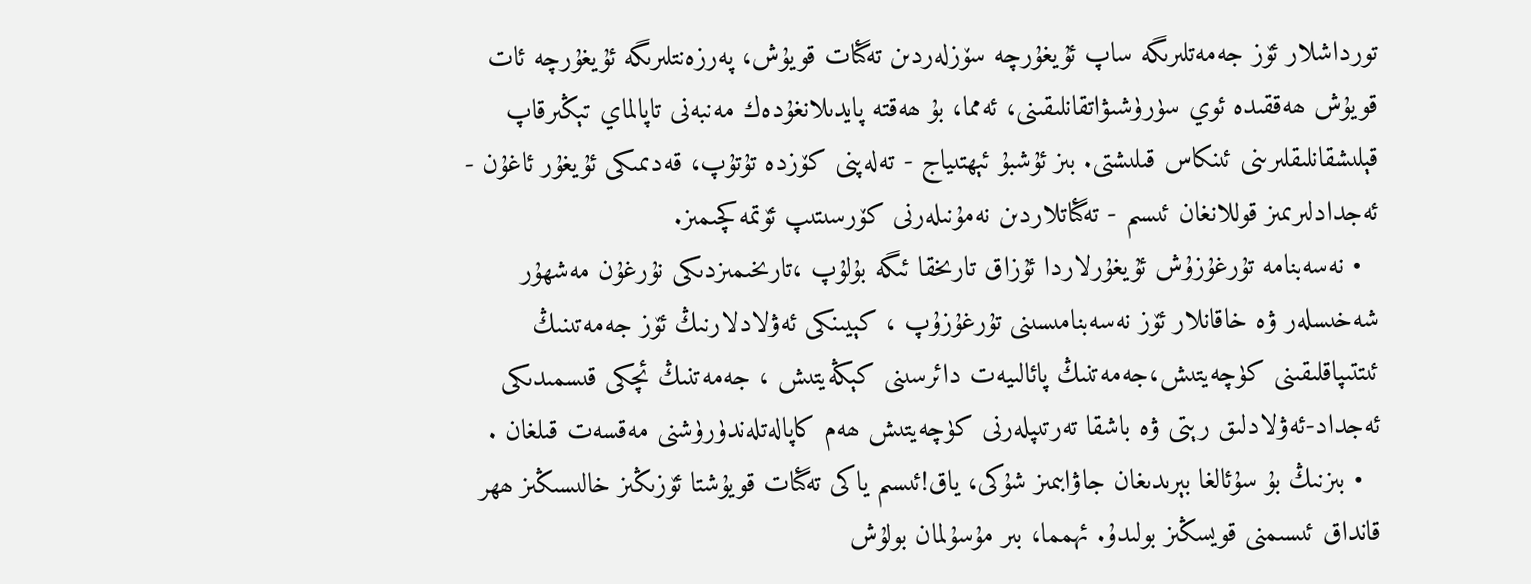تورداشلار ئۆز جەمەتلىرىگە ساپ ئۇيغۇرچە سۆزلەردىن تەگئات قويۇش، پەرزەنتلىرىگە ئۇيغۇرچە ئات قويۇش ھەققىدە ئوي سۈرۈشىۋاتقانلىقىنى، ئەمما، بۇ ھەقتە پايدىلانغۇدەك مەنبەنى تاپالماي تېڭىرقاپ قېلىشقانلىقلىرىنى ئىنكاس قىلىشتى. بىز ئۇشبۇ ئېھتىياج - تەلەپنى كۆزدە تۇتۇپ، قەدىمىكى ئۇيغۇر ئاغۇن - ئەجدادلىرىمىز قوللانغان ئىسىم - تەگئاتلاردىن نەمۇنىلەرنى كۆرسىتىپ ئۆتمەكچىمىز.
  • نەسەبنامە تۇرغۇزۇش ئۇيغۇرلاردا ئۇزاق تارىخقا ئىگە بۇلۇپ ،تارىخىمىزدىكى نۇرغۇن مەشھۇر شەخىسلەر ۋە خاقانلار ئۆز نەسەبنامىسىنى تۇرغۇزۇپ ، كېيىنكى ئەۋلادلارنىڭ ئۆز جەمەتىنىڭ ئىتتىپاقلىقىنى كۈچەيتىش،جەمەتنىڭ پائالىيەت دائرسىنى كېڭەيتىش ، جەمەتنىڭ ئچكى قىسمىدىكى ئەجداد-ئەۋلادلىق رېتى ۋە باشقا تەرتىپلەرنى كۈچەيتىش ھەم كاپالەتلەندۈرۈشنى مەقسەت قىلغان .
  • بىزنىڭ بۇ سۇئالغا بېرىدىغان جاۋابىمىز شۇكى، ياق!ئىسىم ياكى تەگئات قويۇشتا ئۆزىڭىز خالىسىڭىز ھهر قانداق ئىسىمنى قويسڭىز بولىدۇ. ئهمما، بىر مۇسۇلمان بولۇش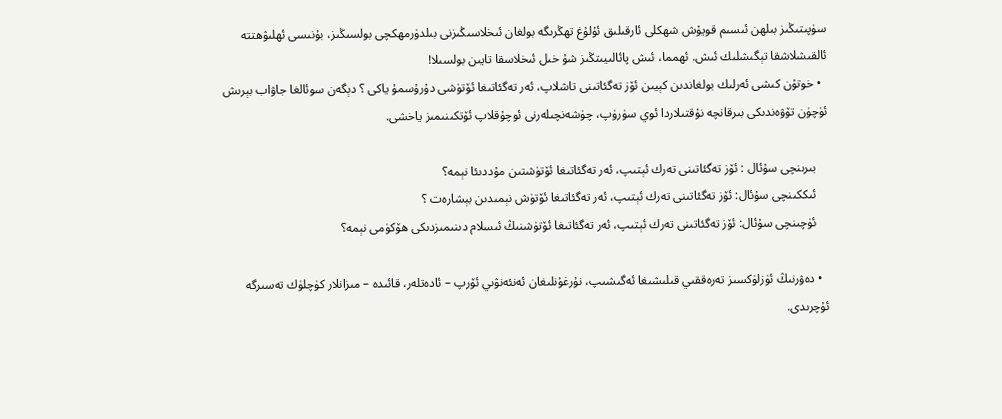سۈپىتىڭىز بىلهن ئىسىم قويۇش شهكلى ئارقىلىق ئۇلۇغ تهڭرىگه بولغان ئىخلاسىڭىزنى بىلدۈرمهكچى بولسىڭىز، بۇنىسى ئهلىۋهتته ئالقىشلاشقا تېگىشلىك ئىش. ئهمما، ئىش پائالىيىتڭىز شۇ خىل ئىخلاسقا تايىن بولسىلا!
  • خوتۇن كىشى ئەرلىك بولغاندىن كېيىن ئۆز تەگئاتىنى تاشلاپ، ئەر تەگئاتىغا ئۆتۈشى دۇرۇسمۇ ياكى ؟ دېگەن سوئالغا جاۋاب بېرىش ئۈچۈن تۆۋەندىكى بىرقانچە نۇقتىلاردا ئوي سۈرۈپ، چۈشەنچىلەرنى ئوچۇقلاپ ئۆتكىنىمىز ياخشى.

    بىرىنچى سۇئال : ئۆز تەگئاتىنى تەرك ئېتىپ، ئەر تەگئاتىغا ئۆتۈشتىن مۇددىئا نېمە؟
    ئىككىنچى سۇئال: ئۆز تەگئاتىنى تەرك ئېتىپ، ئەر تەگئاتىغا ئۆتۈش نېمىدىن بېشارەت ؟
    ئۈچىنچى سۇئال: ئۆز تەگئاتىنى تەرك ئېتىپ، ئەر تەگئاتىغا ئۆتۈشنىڭ ئىسلام دىنىمىزدىكى ھۆكۈمى نېمە؟

  • دەۋرنىڭ ئۈزلۈكسىز تەرەققىي قىلىشىغا ئەگىشىپ، نۇرغۇنلىغان ئەنئەنۋىي ئۆرپ – ئادەتلەر، قائىدە – مىزانلار كۈچلۈك تەسىرگە ئۇچرىدى.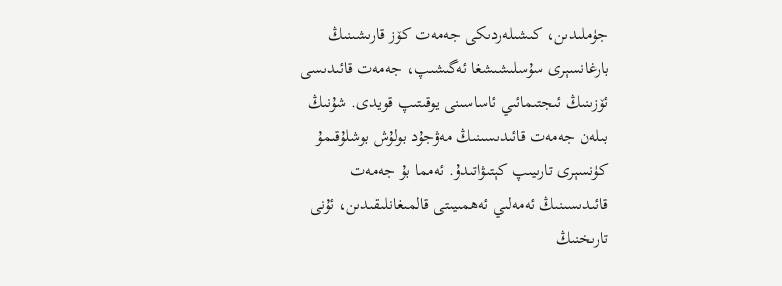جۈملىدىن، كىشىلەردىكى جەمەت كۆز قارىشىنىڭ بارغانسېرى سۇسلىشىشغا ئەگىشىپ، جەمەت قائىدىسى ئۆزىنىڭ ئىجتىمائىي ئاساسىنى يوقىتىپ قويدى. شۇنىڭ بىلەن جەمەت قائىدىسىنىڭ مەۋجۇد بولۇش بوشلۇقىمۇ كۈنسېرى تارىيىپ كېتىۋاتىدۇ. ئەمما بۇ جەمەت قائىدىسىنىڭ ئەمەلىي ئەھمىيىتى قالمىغانلىقىدىن، ئۇنى تارىخنىڭ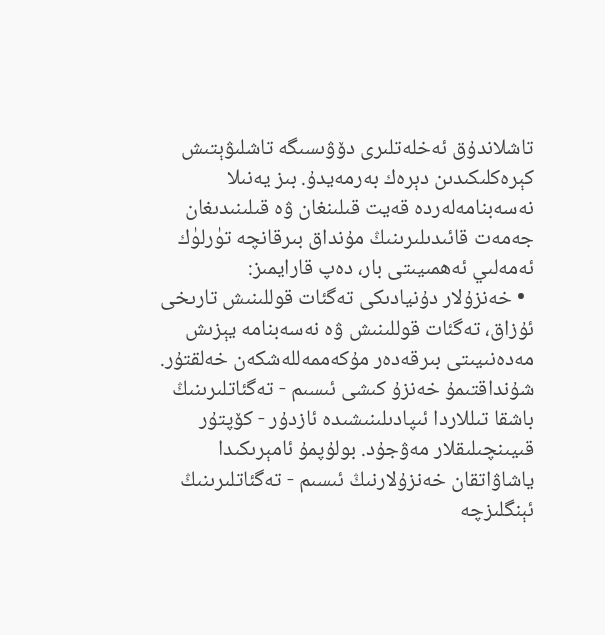تاشلاندۇق ئەخلەتلىرى دۆۋىسىگە تاشلىۋېتىش كېرەكلىكىدىن دېرەك بەرمەيدۇ. بىز يەنىلا نەسەبنامەلەردە قەيت قىلىنغان ۋە قىلىنىدىغان جەمەت قائىدىلىرىنىڭ مۇنداق بىرقانچە تۈرلۈك ئەمەلىي ئەھمىيىتى بار، دەپ قارايمىز:
  • خەنزۇلار دۇنيادىكى تەگئات قوللىنىش تارىخى ئۇزاق، تەگئات قوللىنىش ۋە نەسەبنامە يېزىش مەدەنىيىتى بىرقەدەر مۇكەممەللەشكەن خەلقتۇر. شۇنداقتىمۇ خەنزۇ كىشى ئىسىم - تەگئاتلىرىنىڭ باشقا تىللاردا ئىپادىلىنىشىدە ئازدۇر - كۆپتۇر قىيىنچىلىقلار مەۋجۇد. بولۇپمۇ ئامېرىكىدا ياشاۋاتقان خەنزۇلارنىڭ ئىسىم - تەگئاتلىرىنىڭ ئېنگلىزچە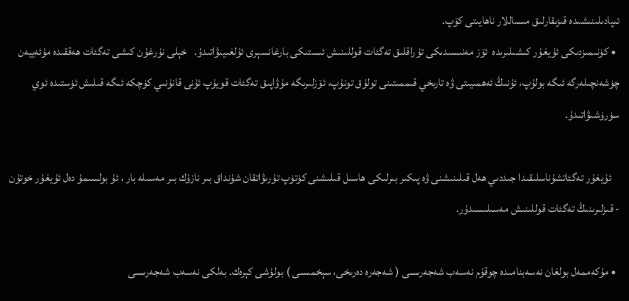ئىپادىلىنىشىدە قىزىقارلىق مىساللار ناھايىتى كۆپ.
  • كۈنىمىزدىكى ئۇيغۇر كىشىلىرىدە  ئۆز مەنىسىدىكى تۇراقلىق تەگئات قوللىنىش ئىستىكى بارغانسېرى ئۇلغىيىۋاتىدۇ.   خېلى نۇرغۇن كىشى تەگئات ھەققىدە مۇئەييەن چۈشەنچىلەرگە ئىگە بولۇپ، ئۇنىڭ ئەھمىيىتى ۋە تارىخي قىممىتىنى تولۇق تونۇپ، ئۆزلىرىگە مۇۋاپىق تەگئات قويۇپ ئۇنى قانۇنىي كۈچكە ئىگە قىلىش ئۈستىدە ئوي سۈرۈشىۋاتىدۇ.

    ئۇيغۇر تەگئاتشۇناسلىقىدا جىددىي ھەل قىلىنىشنى ۋە پىكىر بىرلىكى ھاسىل قىلىشنى كۈتۈپ تۇرىۋاتقان شۇنداق بىر نازۇك بىر مەسىلە بار ، ئۇ بولسىمۇ دەل ئۇيغۇر خوتۇن - قىزلىرىنىڭ تەگئات قوللىنىش مەسىلىسىدۇر.

  • مۇكەممەل بولغان نەسەبنامىدە چوقۇم نەسەب شەجەرىسى ( شەجەرە دەرىخى، سېخمىسى ) بولۇشى كېرەك. بەلكى نەسەب شەجەرىسى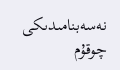نەسەبنامىدىكى چوقۇم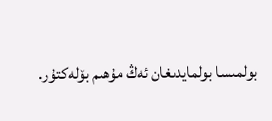بولمىسا بولمايدىغان ئەڭ مۇھىم بۆلەكتۇر.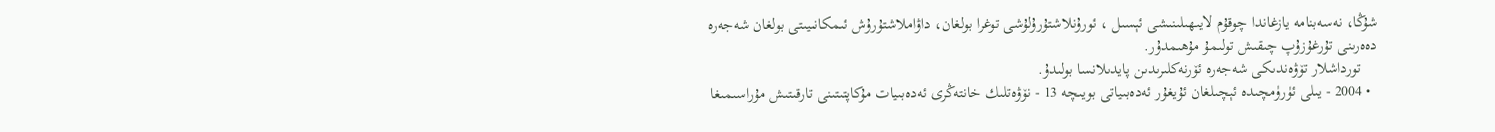شۇڭا، نەسەبنامە يازغاندا چوقۇم لايىھىلىنىشى ئېسىل ، ئورۇنلاشتۇرۇلۇشى توغرا بولغان، داۋاملاشتۇرۇش ئىمكانىيىتى بولغان شەجەرە دەەرىنى تۇرغۇزۇپ چىقىش تولىمۇ مۇھىمدۇر.
    تورداشلار تۆۋەندىكى شەجەرە ئۆرنەكلىرىدىن پايدىلانسا بولىدۇ.
  • 2004 - يىلى ئۈرۈمچىدە ئېچىلغان ئۇيغۇر ئەدەبىياتى بويىچە 13 - نۆۋەتلىك خانتەڭرى ئەدەبىيات مۇكاپتىتىنى تارقىتىش مۇراسىمىغا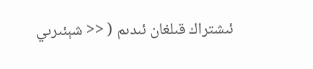ئىشتراك قىلغان ئىدىم ( << شېئىرىي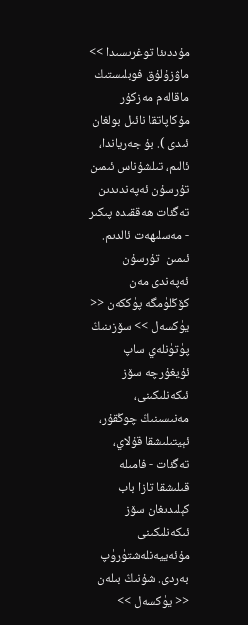مۇددىئا توغرىسىدا >> ماۋزۇلۇق فوبلىستىك ماقالەم مەزكۇر مۇكاپاتقا نائىل بولغان ئىدى ). بۇ جەرياندا، ئالىم، تىلشۇناس ئىمىن  تۇرسۇن ئەپەندىدىن تەگئات ھەققىدە پىكىر - مەسلىھەت ئالدىم. ئىمىن  تۇرسۇن ئەپەندى مەن كۆڭلۈمگە پۈككەن << يۈكسەل >> سۆزىنىڭ پۈتۈنلەي ساپ ئۇيغۇرچە سۆز ئىكەنلىكىنى، مەنىسىنىڭ چوڭقۇر، ئېيتىلىشقا قۇلاي، تەگئات - فامىلە قىلىشقا تازا باب كېلىدىغان سۆز ئىكەنلىكىنى مۇئەييەنلەشتۈرۈپ بەردى. شۇنىڭ بىلەن << يۈكسەل >>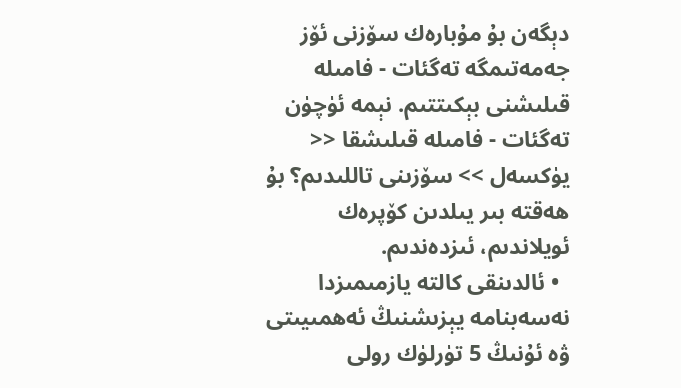دېگەن بۇ مۇبارەك سۆزنى ئۆز جەمەتىمگە تەگئات - فامىلە قىلىشنى بېكىتتىم. نېمە ئۈچۈن تەگئات - فامىلە قىلىشقا << يۈكسەل >> سۆزىنى تاللىدىم؟ بۇ ھەقتە بىر يىلدىن كۆپرەك ئويلاندىم، ئىزدەندىم.
  • ئالدىنقى كالتە يازمىمىزدا نەسەبنامە يېزىشنىڭ ئەھمىيىتى ۋە ئۇنىڭ 5 تۈرلۈك رولى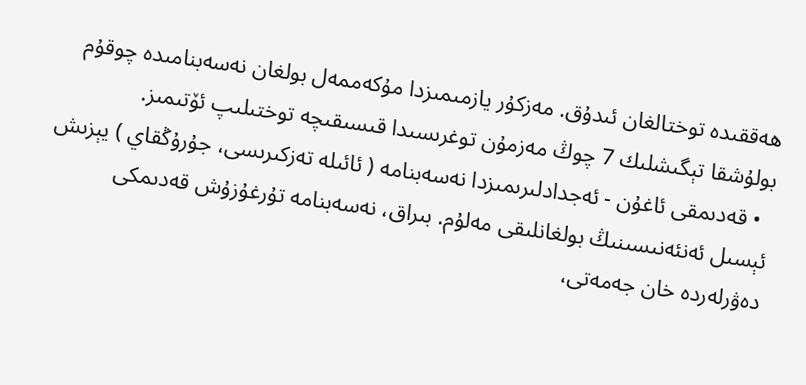ھەققىدە توختالغان ئىدۇق. مەزكۇر يازمىمىزدا مۇكەممەل بولغان نەسەبنامىدە چوقۇم بولۇشقا تېگىشلىك 7 چوڭ مەزمۇن توغرىسىدا قىسىقىچە توختىلىپ ئۆتىمىز.
  • قەدىمقى ئاغۇن - ئەجدادلىرىمىزدا نەسەبنامە ( ئائىلە تەزكىرىسى، جۇرۇڭقاي ) يېزىش ئېسىل ئەنئەنىسىنىڭ بولغانلىقى مەلۇم. بىراق، نەسەبنامە تۇرغۇزۇش قەدىمكى دەۋرلەردە خان جەمەتى،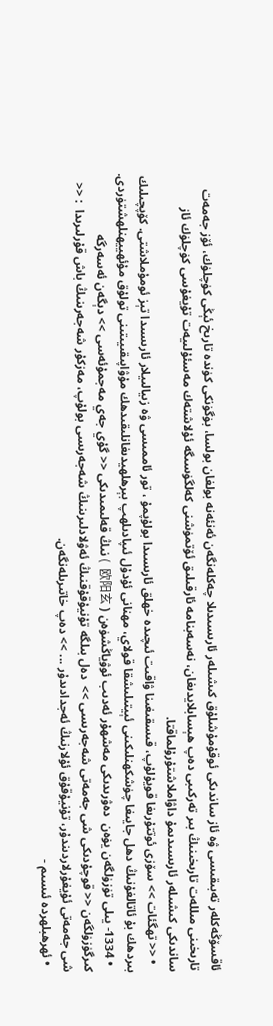ئاقسۆڭەكلەر تەبىقىسى ۋە ئاز ساندىكى ئوقۇمۇشلۇق كىشىلەر ئارىسىدىلا چەكلەنگەن ئەنئەنە بولغان بولسا، بۈگۈنكى كۈندە تارىخ ئېڭى كۈچلۈك، ئۆز جەمەت تارىخىنى مىللەت تارىخىنىڭ بىر تەركىبى دەپ ھېسابلايدىغان، نەسەبنامە ئارقىلىق ئۆتمۈشنى كەلگۈسىگە ئۇلاشتەك مەسئۇلىيەت تۇيغۇسى كۈچلۈك ئاز ساندىكى كىشىلەر ئارىسىدىمۇ داۋاملاشتۇرۇلماقتا.
  • << تهگئات >> سۆزى ئوتتۇرىغا قويۇلۇپ، قىسقىغىنا ۋاقىت ئىچىده خهلق ئارىسىدا بولۇپمۇ ، تور ئاممىسى ۋه زىيالىيلار ئارىسىدا تېز ئومۇملاشتى. كۆپچىلىك بىردهك بۇ ئاتالغۇنىڭ دهل جايىغا چۈشكهنلىكىنى ئېيتىلىشقا قولاي، مهنانى ئۇدۇل ئىپادىلهپ بېرهلهيدىغانلىقىدهك مۇۋاپىقىيىتىنى تولۇق مۇئهييهنلهشتۈردى.
  • 1334- يىلى تۈزۈلگەن يۈەن  دەۋرىدىكى مەشھۇر ئەدىب ئوۋياڭشۈەن ( 欧阳玄  ) نىڭ قەلىمىدىكى << گۇي جەي مەجمۇئەسى >> دېگەن ئەسەرگە كىرگۈزۈلگەن << قوچۇدىكى شى جەمەتى شەجەرىسى >>  دەل بىلگە تۇنيۇقۇقنىڭ ئەۋلادلىرىنىڭ شەجەرىسى بولۇپ، مەزكۇر شەجەرىنىڭ باش قۇرلىرىدا  : << شى جەمەتى ئۇيغۇرلاردىندۇر، تۇنيۇقۇق ئۇلارنىڭ ئەجدادىدۇر ... >> دەپ خاتىرىلەنگەن.
  • ئهرهبلهرده ئىسىم -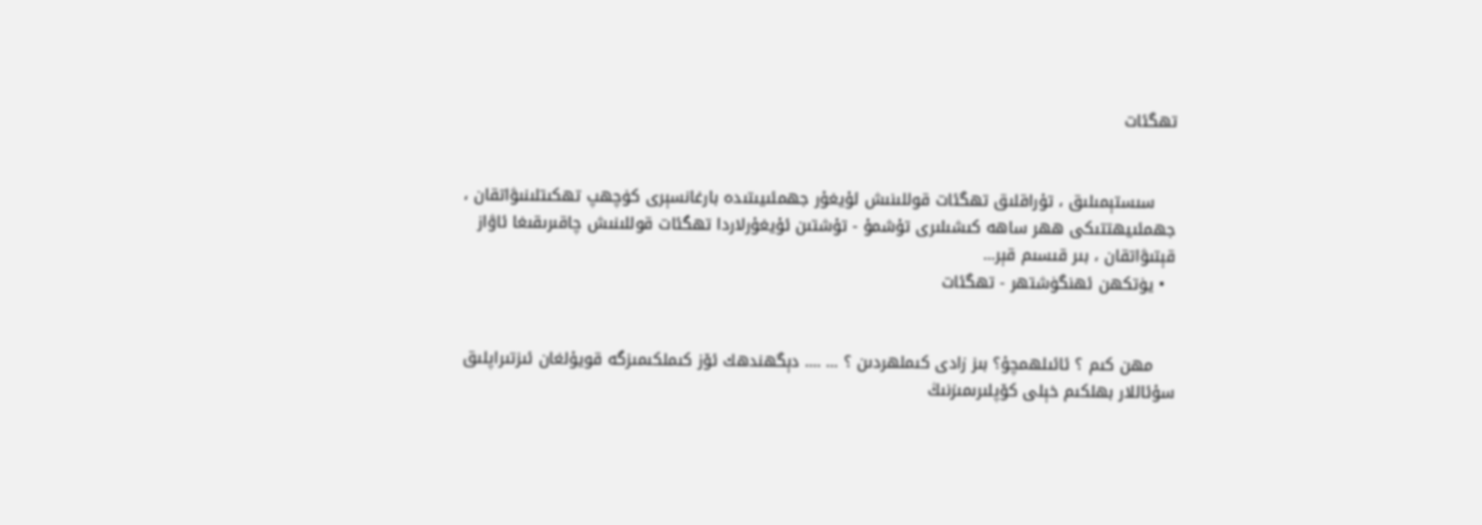تهگئات


    سىستېمىلىق ، تۇراقلىق تهگئات قوللىنىش ئۇيغۇر جهمئىيىتىده بارغانسېرى كۈچهپ تهكىتلىنىۋاتقان ، جهمئىيهتتىكى ھهر ساھه كىشىلىرى تۇشمۇ - تۇشتىن ئۇيغۇرلاردا تهگئات قوللىنىش چاقىرىقىغا ئاۋاز قېتىۋاتقان ، بىر قىسىم قېر...
  • يۈتكهن ئهنگۈشتهر - تهگئات


    مهن كىم ؟ ئائىلهمچۇ؟ بىز زادى كىملهردىن ؟ ... .... دېگهندهك ئۆز كىملكىمىزگه قويۇلغان ئىزتىراپلىق سۇئاللار بهلكىم خېلى كۆپلىرىمىزنىڭ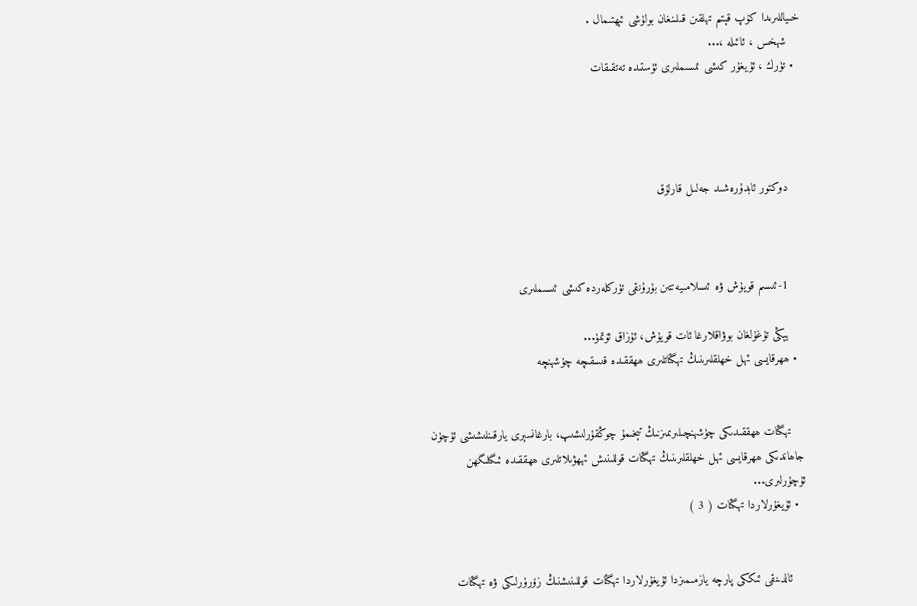خىياللىرىدا كۆپ قېتىم تهلقىن قىلىنغان بولۇشى ئېھتىمال .
    شهخس ، ئائىله ،...
  • تۈرك ، ئۇيغۇر كىشى ئىسىملىرى ئۈستىدە تەتقىقات




    دوكتور ئابدۇرەشىد جەلىل قارلۇق



    1-ئىسىم قويۇش ۋە ئىسلامىيەتتىن بۇرۇنقى تۈركلەردە كىشى ئىسىملىرى

    يېڭى تۇغۇلغان بوۋاقلارغا ئات قويۇش، ئۇزاق ئۆتمۈ...
  • ھهرقايسى ئهل خهلقلىرىنىڭ تهگئاتلىرى ھهققىده قىسقىچه چۈشهنچه


    تهگئات ھهققىدىكى چۈشهنچىلىرىمىزنىڭ تېخىمۇ چوڭقۇرلىشىپ، بارغانسېرى يارقىنلىشىشى ئۈچۈن جاھاندىكى ھهرقايسى ئهل خهلقلىرىنىڭ تهگئات قوللىنىش ئهھۋىلاتلىرى ھهققىده ئىگىلىگهن ئۇچۇرلىرى...
  • ئۇيغۇرلاردا تهگئات ( 3 )


    ئالدىنقى ئىككى پارچه يازمىمىزدا ئۇيغۇرلاردا تهگئات قوللىنىشنىڭ زۆرۈرلىكى ۋه تهگئات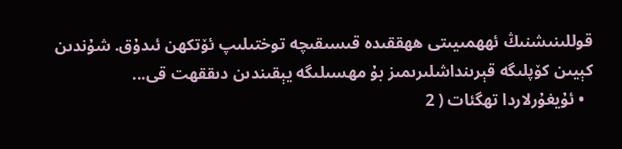قوللىنىشنىڭ ئهھمىيىتى ھهققىده قىسىقىچه توختىلىپ ئۆتكهن ئىدۇق. شۇندىن كېيىن كۆپلىگه قېرىنداشلىرىمىز بۇ مهسىلىگه يېقىندىن دىققهت قى...
  • ئۇيغۇرلاردا تهگئات ( 2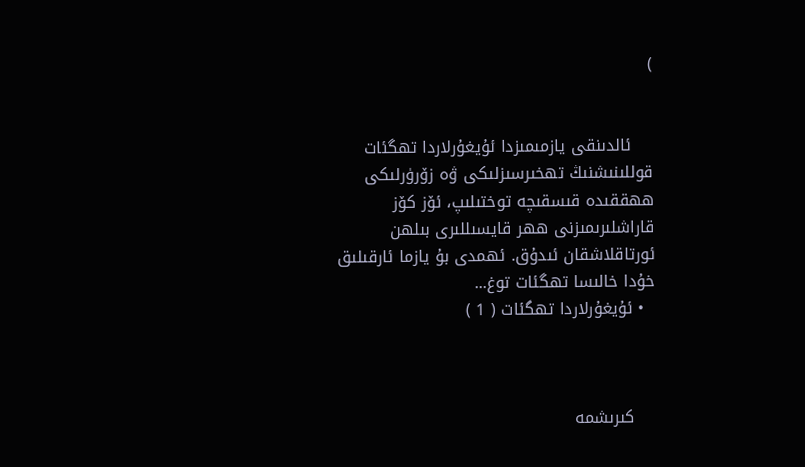)


    ئالدىنقى يازمىمىزدا ئۇيغۇرلاردا تهگئات قوللىنىشنىڭ تهخىرسىزلىكى ۋه زۆرۈرلىكى ھهققىده قىسقىچه توختىلىپ، ئۆز كۆز قاراشلىرىمىزنى ھهر قايسىللىرى بىلهن ئورتاقلاشقان ئىدۇق. ئهمدى بۇ يازما ئارقىلىق خۇدا خالىسا تهگئات توغ...
  • ئۇيغۇرلاردا تهگئات ( 1 )



    كىرىشمه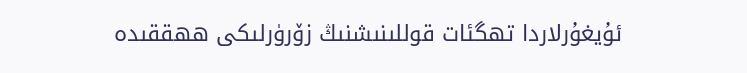ئۇيغۇرلاردا تهگئات قوللىنىشنىڭ زۆرۈرلىكى ھهققىده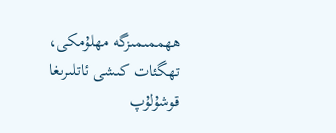ھهممىمىزگه مهلۇمكى، تهگئات كىشى ئاتلىرىغا قوشۇلۇپ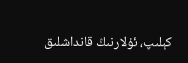كېلىپ، ئۇلارنىڭ قانداشلىق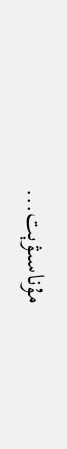مۇناسىۋېت...